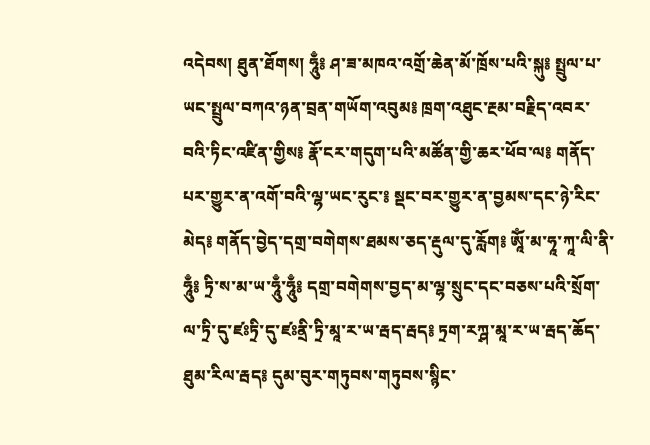འདེབས། ཐུན་ཐོགས། ཧཱུྃ༔ ཤ་ཟ་མཁའ་འགྲོ་ཆེན་མོ་ཁྲོས་པའི་སྐུ༔ སྤྲུལ་པ་ཡང་སྤྲུལ་བཀའ་ཉན་བྲན་གཡོག་འབུམ༔ ཁྲག་འཐུང་རྔམ་བརྗིད་འབར་བའི་ཏིང་འཛིན་གྱིས༔ རྣོ་ངར་གདུག་པའི་མཚོན་གྱི་ཆར་ཕོབ་ལ༔ གནོད་པར་གྱུར་ན་འགོ་བའི་ལྷ་ཡང་རུང་༔ སྡང་བར་གྱུར་ན་བྱམས་དང་ཉེ་རིང་མེད༔ གནོད་བྱེད་དགྲ་བགེགས་ཐམས་ཅད་རྡུལ་དུ་རློག༔ ཨཱོཾ་མ་ཧཱ་ཀཱ་ལི་ནི་ཧཱུྃ༔ ཏྲི་ས་མ་ཡ་ཧཱུྃ་ཧཱུྃ༔ དགྲ་བགེགས་བྱད་མ་ལྷ་སྲུང་དང་བཅས་པའི་སྲོག་ལ་ཏྲི་དུ་ཛཿཏྲི་དུ་ཛཿནྲི་ཏྲི་མཱ་ར་ཡ་རྦད་རྦད༔ ཏྲག་རཀྴ་མཱ་ར་ཡ་རྦད་ཆོད་ཐུམ་རིལ་རྦད༔ དུམ་བུར་གཏུབས་གཏུབས་སྙིང་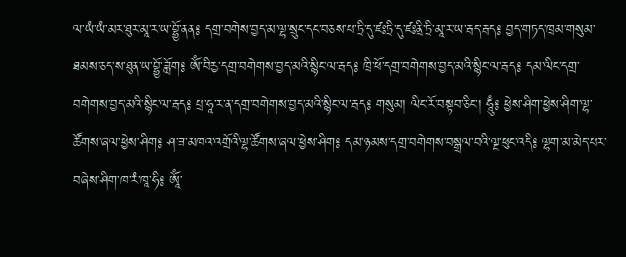ལ་ཡཾ་ཡཾ་མར་ཐུར་མཱ་ར་ཡ་བྷྱོ་ནན༔ དགྲ་བགེས་བྱད་མ་ལྷ་སྲུང་དང་བཅས་པ་ཏྲི་དུ་ཛཿཏྲི་དུ་ཛཿནྲི་ཏྲི་མཱ་ར་ཡ་རྦད་རྦད༔ བྱད་གཏད་ཁྲམ་གསུམ་ཐམས་ཅད་ས་ཐུན་ཡ་བྷྱོ་ཟློག༔ ཨོཾ་བིརྱ་དགྲ་བགེགས་བྱད་མའི་སྙིང་ལ་རྦད༔ ཁྲི་ཕོ་དགྲ་བགེགས་བྱད་མའི་སྙིང་ལ་རྦད༔ དམ་ལིང་དགྲ་བགེགས་བྱད་མའི་སྙིང་ལ་རྦད༔ པྲ་ཧཱ་ར་ན་དགྲ་བགེགས་བྱད་མའི་སྙིང་ལ་རྦད༔ གསུམ། ལིང་རོ་བསྟབ་ཅིང་། ཧཱུྃ༔ ཕྱེས་ཤིག་ཕྱེས་ཤིག་ལྷ་ཚོགས་ཞལ་ཕྱེས་ཤིག༔ ཤ་ཟ་མཁའ་འགྲོའི་ལྷ་ཚོགས་ཞལ་ཕྱེས་ཤིག༔ དམ་ཉམས་དགྲ་བགེགས་བསྒྲལ་བའི་ལྔ་ཕུང་འདི༔ ལྷག་མ་མེད་པར་བཞེས་ཤིག་ཁ་རཾ་ཁཱ་ཧི༔ ཨཱོཾ་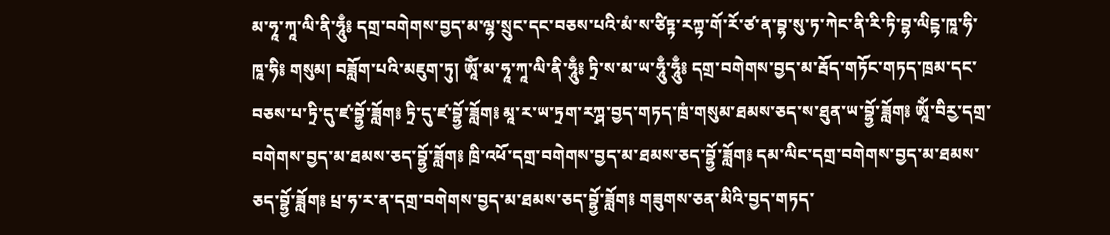མ་ཧཱ་ཀཱ་ལི་ནི་ཧཱུྃ༔ དགྲ་བགེགས་བྱད་མ་ལྷ་སྲུང་དང་བཅས་པའི་མཾ་ས་ཙིཏྟ་རཀྟ་གོ་རོ་ཙ་ན་བྷ་སུ་ཏ་ཀེང་ནི་རི་ཏི་བྷ་ལིངྟ་ཁཱ་ཧི་ཁཱ་ཧི༔ གསུམ། བཟློག་པའི་མཇུག་ཏུ། ཨཱོཾ་མ་ཧཱ་ཀཱ་ལི་ནི་ཧཱུྃ༔ ཏྲི་ས་མ་ཡ་ཧཱུྃ་ཧཱུྃ༔ དགྲ་བགེགས་བྱད་མ་རྦོད་གཏོང་གཏད་ཁྲམ་དང་བཅས་པ་ཏྲི་དུ་ཛ་བྷྱོ་ཟློག༔ ཏྲི་དུ་ཛ་བྷྱོ་ཟློག༔ མཱ་ར་ཡ་ཏྲག་རཀྴ་བྱད་གཏད་ཁྲཾ་གསུམ་ཐམས་ཅད་ས་ཐུན་ཡ་བྷྱོ་ཟློག༔ ཨཱོཾ་བིརྱ་དགྲ་བགེགས་བྱད་མ་ཐམས་ཅད་བྷྱོ་ཟློག༔ ཁྲི་འཕོ་དགྲ་བགེགས་བྱད་མ་ཐམས་ཅད་བྷྱོ་ཟློག༔ དམ་ལིང་དགྲ་བགེགས་བྱད་མ་ཐམས་ཅད་བྷྱོ་ཟློག༔ པྲ་ཧ་ར་ན་དགྲ་བགེགས་བྱད་མ་ཐམས་ཅད་བྷྱོ་ཟློག༔ གཟུགས་ཅན་མིའི་བྱད་གཏད་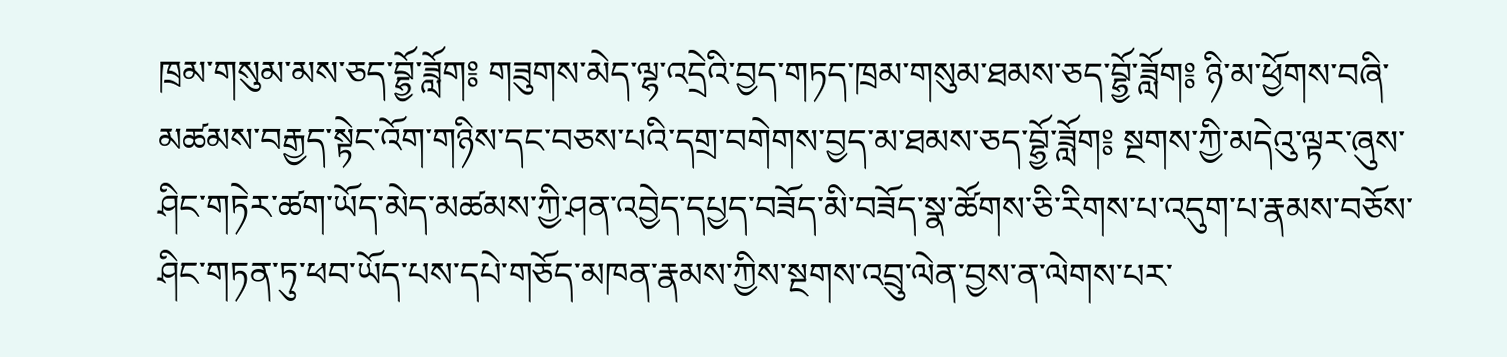ཁྲམ་གསུམ་མས་ཅད་བྷྱོ་ཟློག༔ གཟུགས་མེད་ལྷ་འདྲེའི་བྱད་གཏད་ཁྲམ་གསུམ་ཐམས་ཅད་བྷྱོ་ཟློག༔ ཉི་མ་ཕྱོགས་བཞི་མཚམས་བརྒྱད་སྟེང་འོག་གཉིས་དང་བཅས་པའི་དགྲ་བགེགས་བྱད་མ་ཐམས་ཅད་བྷྱོ་ཟློག༔ སྔགས་ཀྱི་མདེའུ་ལྟར་ཞུས་ཤིང་གཏེར་ཚག་ཡོད་མེད་མཚམས་ཀྱི་ཤན་འབྱེད་དཔྱད་བཟོད་མི་བཟོད་སྣ་ཚོགས་ཅི་རིགས་པ་འདུག་པ་རྣམས་བཅོས་ཤིང་གཏན་ཏུ་ཕབ་ཡོད་པས་དཔེ་གཅོད་མཁན་རྣམས་ཀྱིས་སྔགས་འབྲུ་ལེན་བྱས་ན་ལེགས་པར་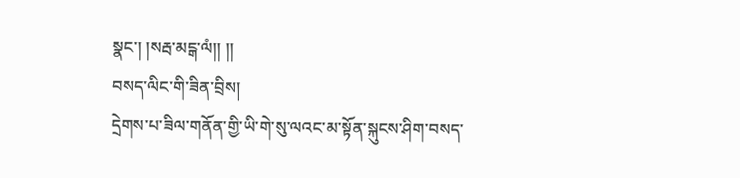སྣང་། །སརྦ་མངྒ་ལཾ།། །།
བསད་ལིང་གི་ཟིན་བྲིས།
དྲེགས་པ་ཟིལ་གནོན་གྱི་ཡི་གེ་སུ་ལའང་མ་སྟོན་སྐུངས་ཤིག་བསད་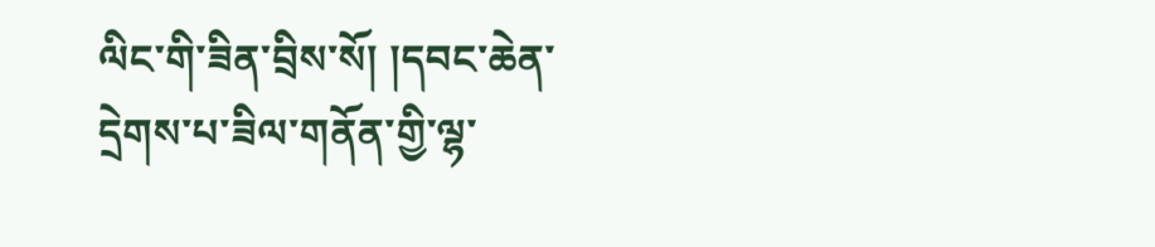ལིང་གི་ཟིན་བྲིས་སོ། །དབང་ཆེན་དྲེགས་པ་ཟིལ་གནོན་གྱི་ལྷ་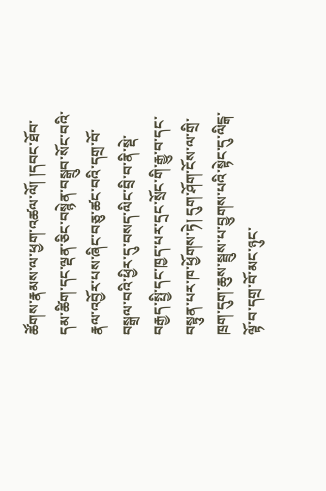ཚོགས་རྣམས་ལ་ཕྱག་འཚལ་ལོ། །དབང་ཐོབ་དམ་ཚིག་དང་ལྡན་ཅིང་བསྙེན་བསྒྲུབ་སོང་བའི་རྣལ་འབྱོར་པས་ཞིང་བཅུ་ཚང་བའི་དགྲ་བོ་བསྒྲལ་བའི་ཕྱིར་དུ་བསད་ལིང་བྲི་བ་ནི་སྡེ་བརྒྱད་སྤྱི་དང་ཁྱད་པར་དྲང་སྲོང་གི་རྒྱུ་བ་དང་བསྟུན་པར་ཁ་ཕྱོགས་ཏེ། དུག་ཤོག་ངོས་ལ་གྲི་ཁྲག་དུག་ཆུས་སྦྲུས་པ་བྱུགས་པའི་སྟེང་དུ་ལིངྒ་ལྟོ་བ་དགྲ་བོ་མང་ཉུང་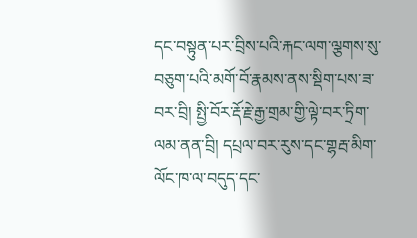དང་བསྟུན་པར་བྲིས་པའི་རྐང་ལག་ལྕགས་སུ་བཅུག་པའི་མགོ་བོ་རྣམས་ནས་སྡིག་པས་ཟ་བར་བྲི། སྤྱི་བོར་རྡོ་རྗེ་རྒྱ་གྲམ་གྱི་ལྟེ་བར་ཏྲིག་ལམ་ནན་བྲི། དཔྲལ་བར་རུས་དང་གྷརྦ་མིག་ལོང་ཁ་ལ་བདུད་དང་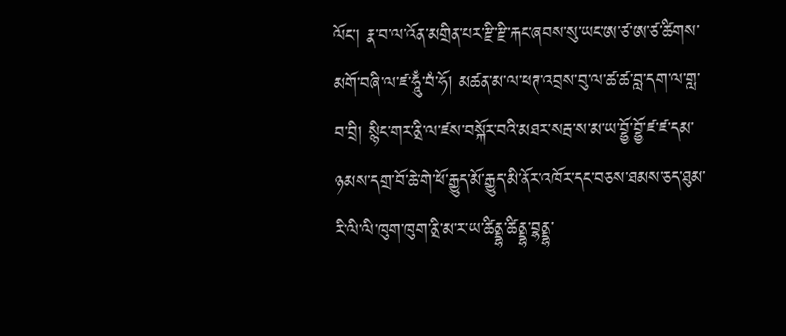ལོང་། རྣ་བ་ལ་འོན་མགྲིན་པར་རྫི་རྫི་རྐང་ཞབས་སུ་ཡང་ཨ་ཙ་ཨ་ཙ་ཚིགས་མགོ་བཞི་ལ་ཛ་ཧཱུྃ་བཾ་ཧོ། མཚན་མ་ལ་ཕཊ་འབྲས་བུ་ལ་ཚ་ཚ་བླ་དག་ལ་གླ་བ་བྲི། སྙིང་གར་ནྲི་ལ་ཛས་བསྐོར་བའི་མཐར་སརྦ་ས་མ་ཡ་བྷྱོ་བྷྱོ་ཛ་ཛ་དམ་ཉམས་དགྲ་བོ་ཆེ་གེ་ཕོ་རྒྱུད་མོ་རྒྱུད་མི་ནོར་འཁོར་དང་བཅས་ཐམས་ཅད་ཐུམ་རི་ལི་ལི་ཁུག་ཁུག་ནྲི་མ་ར་ཡ་ཚིནྡྷ་ཚིནྡྷ་བྷནྡྷ་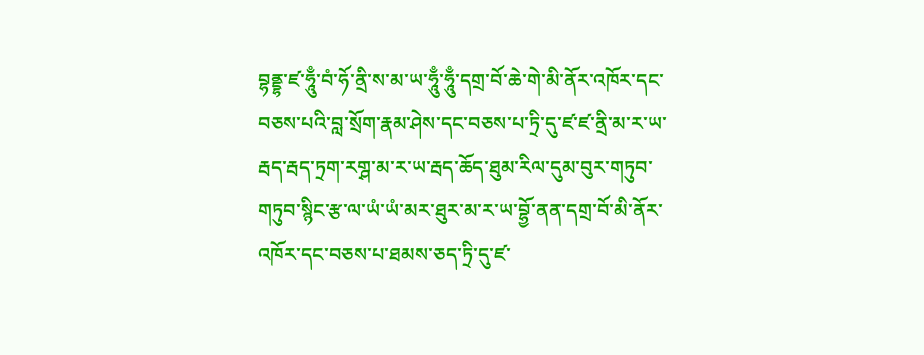བྷནྡྷ་ཛ་ཧཱུྃ་བཾ་ཧོ་ནྲི་ས་མ་ཡ་ཧཱུྃ་ཧཱུྃ་དགྲ་བོ་ཆེ་གེ་མི་ནོར་འཁོར་དང་བཅས་པའི་བླ་སྲོག་རྣམ་ཤེས་དང་བཅས་པ་ཏྲི་དུ་ཛ་ཛ་ནྲི་མ་ར་ཡ་རྦད་རྦད་ཏྲག་རགྴ་མ་ར་ཡ་རྦད་ཆོད་ཐུམ་རིལ་དུམ་བུར་གཏུབ་གཏུབ་སྙིང་རྩ་ལ་ཡཾ་ཡཾ་མར་ཐུར་མ་ར་ཡ་བྷྱོ་ནན་དགྲ་བོ་མི་ནོར་འཁོར་དང་བཅས་པ་ཐམས་ཅད་ཏྲི་དུ་ཛ་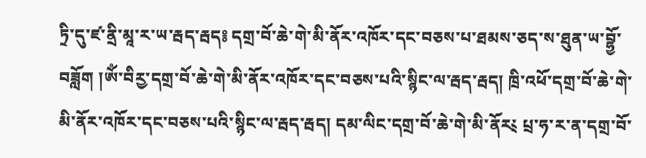ཏྲི་དུ་ཛ་ནྲི་མཱ་ར་ཡ་རྦད་རྦད༔ དགྲ་བོ་ཆེ་གེ་མི་ནོར་འཁོར་དང་བཅས་པ་ཐམས་ཅད་ས་ཐུན་ཡ་བྷྱོ་བཟློག །ཨོཾ་བིརྱ་དགྲ་བོ་ཆེ་གེ་མི་ནོར་འཁོར་དང་བཅས་པའི་སྙིང་ལ་རྦད་རྦད། ཁྲི་འཕོ་དགྲ་བོ་ཆེ་གེ་མི་ནོར་འཁོར་དང་བཅས་པའི་སྙིང་ལ་རྦད་རྦད། དམ་ལིང་དགྲ་བོ་ཆེ་གེ་མི་ནོར༴ པྲ་ཧ་ར་ན་དགྲ་བོ་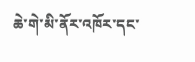ཆེ་གེ་མི་ནོར་འཁོར་དང་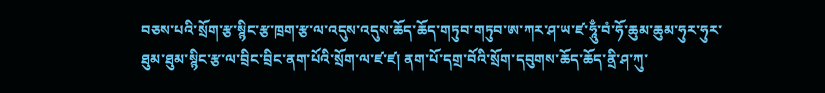བཅས་པའི་སྲོག་རྩ་སྙིང་རྩ་ཁྲག་རྩ་ལ་འདུས་འདུས་ཆོད་ཆོད་གཏུབ་གཏུབ་ཨ་ཀར་ཤ་ཡ་ཛ་ཧཱུྃ་བཾ་ཧོ་ཆུམ་ཆུམ་ཧུར་ཧུར་ཐུམ་ཐུམ་སྙིང་རྩ་ལ་བྲིང་བྲིང་ནག་པོའི་སྲོག་ལ་ཛ་ཛ། ནག་པོ་དགྲ་བོའི་སྲོག་དབུགས་ཆོད་ཆོད་ནྲི་ཤ་ཀུ་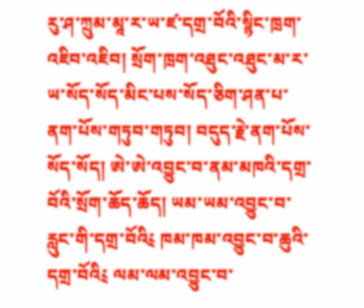རུ་ཤ་ཀྲུམ་མཱ་ར་ཡ་ཛ་དགྲ་བོའི་སྙིང་ཁྲག་འཇིབ་འཇིབ། སྲོག་ཁྲག་འཐུང་འཐུང་མ་ར་ཡ་སོད་སོད་མིང་པས་སོད་ཅིག་ཤན་པ་ནག་པོས་གཏུབ་གཏུབ། བདུད་རྗེ་ནག་པོས་སོད་སོད། ཨེ་ཨེ་འབྱུང་བ་ནམ་མཁའི་དགྲ་བོའི་སྲོག་ཆོད་ཆོད། ཡམ་ཡམ་འབྱུང་བ་རླུང་གི་དགྲ་བོའི༴ ཁམ་ཁམ་འབྱུང་བ་ཆུའི་དགྲ་བོའི༴ ལམ་ལམ་འབྱུང་བ་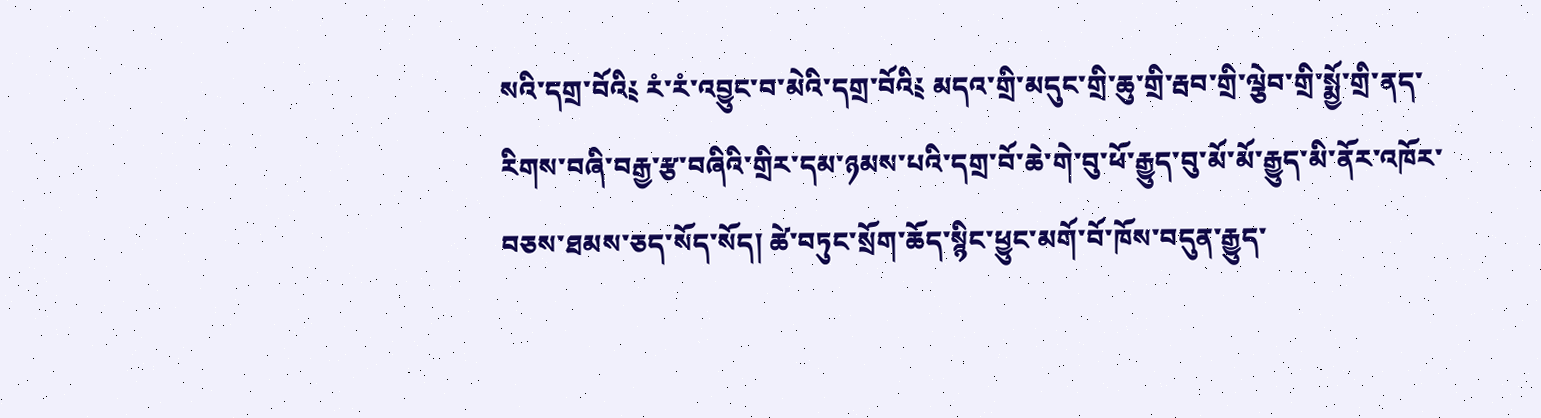སའི་དགྲ་བོའི༴ རཾ་རཾ་འབྱུང་བ་མེའི་དགྲ་བོའི༴ མདའ་གྲི་མདུང་གྲི་ཆུ་གྲི་རྦབ་གྲི་ལྕེབ་གྲི་སྨྱོ་གྲི་ནད་རིགས་བཞི་བརྒྱ་རྩ་བཞིའི་གྲིར་དམ་ཉམས་པའི་དགྲ་བོ་ཆེ་གེ་བུ་ཕོ་རྒྱུད་བུ་མོ་མོ་རྒྱུད་མི་ནོར་འཁོར་བཅས་ཐམས་ཅད་སོད་སོད། ཚེ་བཏུང་སྲོག་ཆོད་སྙིང་ཕྱུང་མགོ་བོ་ཁོས་བདུན་རྒྱུད་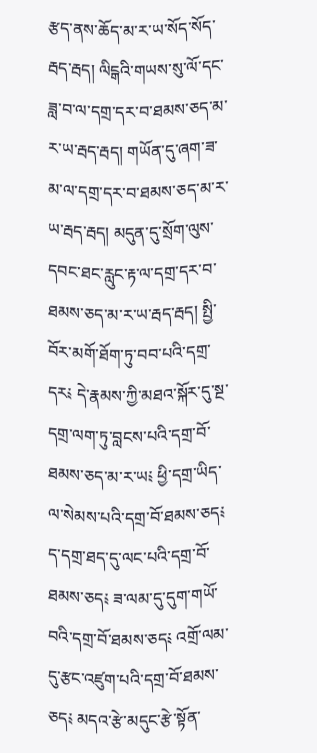རྩད་ནས་ཆོད་མ་ར་ཡ་སོད་སོད་རྦད་རྦད། ལིངྒའི་གཡས་སུ་ལོ་དང་ཟླ་བ་ལ་དགྲ་དར་བ་ཐམས་ཅད་མ་ར་ཡ་རྦད་རྦད། གཡོན་དུ་ཞག་ཟ་མ་ལ་དགྲ་དར་བ་ཐམས་ཅད་མ་ར་ཡ་རྦད་རྦད། མདུན་དུ་སྲོག་ལུས་དབང་ཐང་རླུང་རྟ་ལ་དགྲ་དར་བ་ཐམས་ཅད་མ་ར་ཡ་རྦད་རྦད། སྤྱི་བོར་མགོ་ཐོག་ཏུ་བབ་པའི་དགྲ་དར༴ དེ་རྣམས་ཀྱི་མཐའ་སྐོར་དུ་སྔ་དགྲ་ལག་ཏུ་བླངས་པའི་དགྲ་བོ་ཐམས་ཅད་མ་ར་ཡ༴ ཕྱི་དགྲ་ཡིད་ལ་སེམས་པའི་དགྲ་བོ་ཐམས་ཅད༴ ད་དགྲ་ཐད་དུ་ལང་པའི་དགྲ་བོ་ཐམས་ཅད༴ ཟ་ལམ་དུ་དུག་གཡོ་བའི་དགྲ་བོ་ཐམས་ཅད༴ འགྲོ་ལམ་དུ་རྩང་འཛུག་པའི་དགྲ་བོ་ཐམས་ཅད༴ མདའ་རྩེ་མདུང་རྩེ་སྟོན་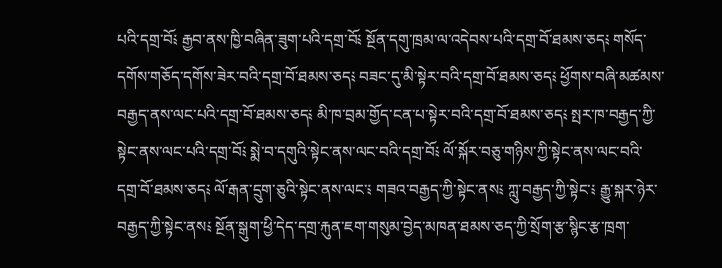པའི་དགྲ་བོ༴ རྒྱབ་ནས་ཁྱི་བཞིན་ཟུག་པའི་དགྲ་བོ༴ སྔོན་དགུ་ཁྲམ་ལ་འདེབས་པའི་དགྲ་བོ་ཐམས་ཅད༴ གསོད་དགོས་གཅོད་དགོས་ཟེར་བའི་དགྲ་བོ་ཐམས་ཅད༴ བཟང་དུ་མི་སྟེར་བའི་དགྲ་བོ་ཐམས་ཅད༴ ཕྱོགས་བཞི་མཚམས་བརྒྱད་ནས་ལང་པའི་དགྲ་བོ་ཐམས་ཅད༴ མི་ཁ་བྲམ་གྱོད་ངན་པ་སྟེར་བའི་དགྲ་བོ་ཐམས་ཅད༴ སྤར་ཁ་བརྒྱད་ཀྱི་སྟེང་ནས་ལང་པའི་དགྲ་བོ༴ སྨེ་བ་དགུའི་སྟེང་ནས་ལང་བའི་དགྲ་བོ༴ ལོ་སྐོར་བཅུ་གཉིས་ཀྱི་སྟེང་ནས་ལང་བའི་དགྲ་བོ་ཐམས་ཅད༴ ལོ་རྒན་དྲུག་ཅུའི་སྟེང་ནས་ལང་༴ གཟའ་བརྒྱད་ཀྱི་སྟེང་ནས༴ ཀླུ་བརྒྱད་ཀྱི་སྟེང་༴ རྒྱུ་སྐར་ཉེར་བརྒྱད་ཀྱི་སྟེང་ནས༴ སྔོན་སྒུག་ཕྱི་དེད་དགྲ་རྐུན་ཇག་གསུམ་བྱེད་མཁན་ཐམས་ཅད་ཀྱི་སྲོག་རྩ་སྙིང་རྩ་ཁྲག་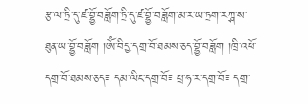རྩ་ལ་ཏྲི་དུ་ཛ་བྷྱོ་བཟློག་ཏྲི་དུ་ཛ་བྷྱོ་བཟློག་མ་ར་ཡ་ཏྲག་རཀྴ་ས་ཐུན་ཡ་བྷྱོ་བཟློག །ཨོཾ་བིདྱ་དགྲ་བོ་ཐམས་ཅད་བྷྱོ་བཟློག །ཁྲི་འཕོ་དགྲ་བོ་ཐམས་ཅད༴ དམ་ལིང་དགྲ་བོ༴ པྲ་ཧ་ར་དགྲ་བོ༴ དགྲ་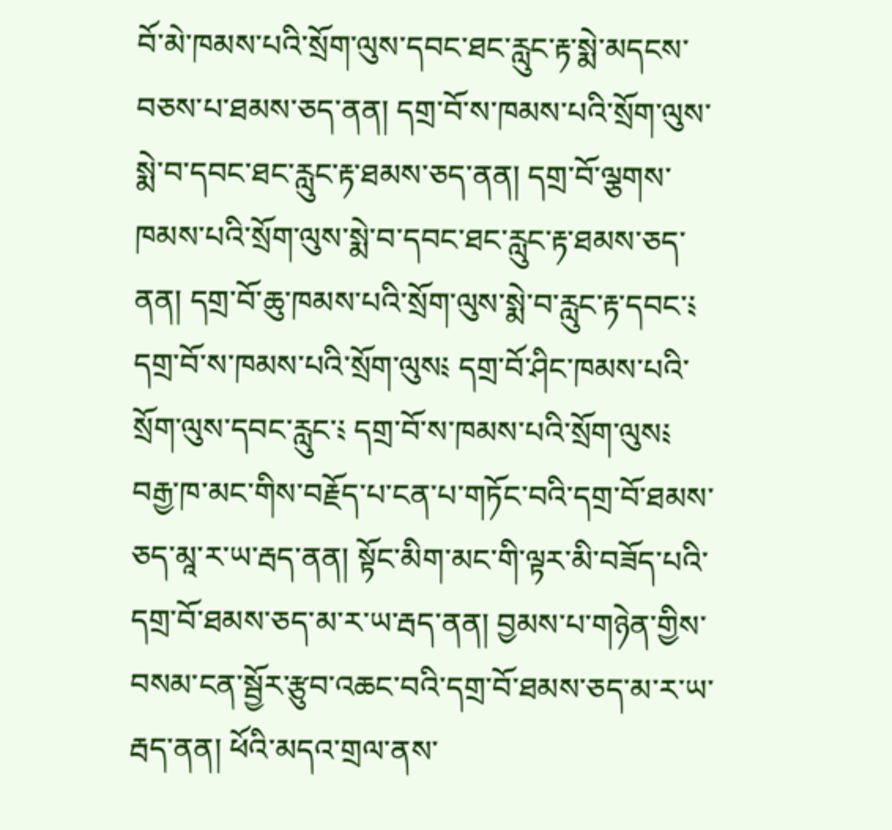བོ་མེ་ཁམས་པའི་སྲོག་ལུས་དབང་ཐང་རླུང་རྟ་སྨེ་མདངས་བཅས་པ་ཐམས་ཅད་ནན། དགྲ་བོ་ས་ཁམས་པའི་སྲོག་ལུས་སྨེ་བ་དབང་ཐང་རླུང་རྟ་ཐམས་ཅད་ནན། དགྲ་བོ་ལྕགས་ཁམས་པའི་སྲོག་ལུས་སྨེ་བ་དབང་ཐང་རླུང་རྟ་ཐམས་ཅད་ནན། དགྲ་བོ་ཆུ་ཁམས་པའི་སྲོག་ལུས་སྨེ་བ་རླུང་རྟ་དབང་༴ དགྲ་བོ་ས་ཁམས་པའི་སྲོག་ལུས༴ དགྲ་བོ་ཤིང་ཁམས་པའི་སྲོག་ལུས་དབང་རླུང་༴ དགྲ་བོ་ས་ཁམས་པའི་སྲོག་ལུས༴ བརྒྱ་ཁ་མང་གིས་བརྗོད་པ་ངན་པ་གཏོང་བའི་དགྲ་བོ་ཐམས་ཅད་མཱ་ར་ཡ་རྦད་ནན། སྟོང་མིག་མང་གི་ལྟར་མི་བཟོད་པའི་དགྲ་བོ་ཐམས་ཅད་མ་ར་ཡ་རྦད་ནན། བྱམས་པ་གཉེན་གྱིས་བསམ་ངན་སྦྱོར་རྩུབ་འཆང་བའི་དགྲ་བོ་ཐམས་ཅད་མ་ར་ཡ་རྦད་ནན། ཕོའི་མདའ་གྲལ་ནས་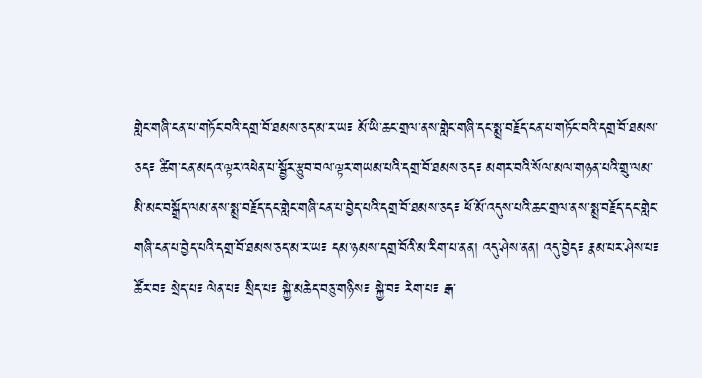གླེང་གཞི་ངན་པ་གཏོང་བའི་དགྲ་བོ་ཐམས་ཅད་མ་ར་ཡ༴ མོ་ཡི་ཆང་གྲལ་ནས་གླེང་གཞི་དང་སྨྲ་བརྗོད་ངན་པ་གཏོང་བའི་དགྲ་བོ་ཐམས་ཅད༴ ཚིག་ངན་མདའ་ལྟར་འཕེན་པ་སྦྱོར་རྩུབ་བལ་ལྟར་གཡམ་པའི་དགྲ་བོ་ཐམས་ཅད༴ མགར་བའི་སོལ་མལ་གཉན་པའི་གྲུ་ལམ་མི་མང་བསྒྲོད་ལམ་ནས་སྨྲ་བརྗོད་དང་གླེང་གཞི་ངན་པ་བྱེད་པའི་དགྲ་བོ་ཐམས་ཅད༴ ཕོ་མོ་འདུས་པའི་ཆང་གྲལ་ནས་སྨྲ་བརྗོད་དང་གླེང་གཞི་ངན་པ་བྱེད་པའི་དགྲ་བོ་ཐམས་ཅད་མ་ར་ཡ༴ དམ་ཉམས་དགྲ་བོའི་མ་རིག་པ་ནན། འདུ་ཤེས་ནན། འདུ་བྱེད༴ རྣམ་པར་ཤེས་པ༴ ཚོར་བ༴ སྲེད་པ༴ ལེན་པ༴ སྲིད་པ༴ སྐྱེ་མཆེད་བཅུ་གཉིས༴ སྐྱེ་བ༴ རེག་པ༴ རྒ་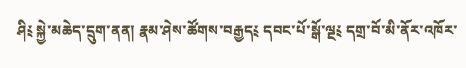ཤི༴ སྐྱེ་མཆེད་དྲུག་ནན། རྣམ་ཤེས་ཚོགས་བརྒྱད༴ དབང་པོ་སྒོ་ལྔ༴ དགྲ་བོ་མི་ནོར་འཁོར་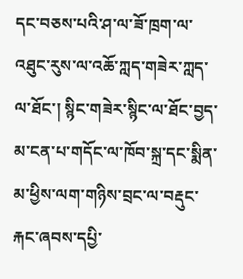དང་བཅས་པའི་ཤ་ལ་ཟོ་ཁྲག་ལ་འཐུང་རུས་ལ་འཆོ་ཀླད་གཟེར་ཀླད་ལ་ཐོང་། སྙིང་གཟེར་སྙིང་ལ་ཐོང་བྱད་མ་ངན་པ་གདོང་ལ་ཁོབ་སྐྲ་དང་སྨིན་མ་ཕྱིས་ལག་གཉིས་བྲང་ལ་བརྡུང་རྐང་ཞབས་དཔྱི་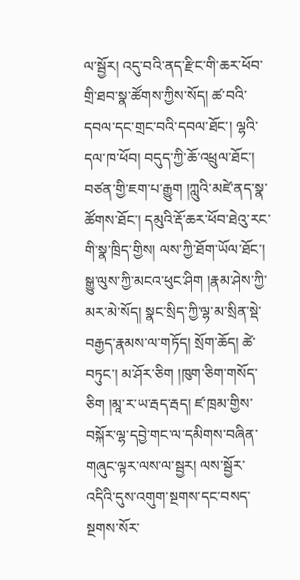ལ་སྦྱོར། འདུ་བའི་ནད་རྫིང་གི་ཆར་ཕོབ་གྲི་ཐབ་སྣ་ཚོགས་ཀྱིས་སོད། ཚ་བའི་དབལ་དང་གྲང་བའི་དབལ་ཐོང་། ལྷའི་དལ་ཁ་ཕོབ། བདུད་ཀྱི་ཆོ་འཕྲུལ་ཐོང་། བཙན་གྱི་ཇག་པ་རྒྱུག །ཀླུའི་མཛེ་ནད་སྣ་ཚོགས་ཐོང་། དམུའི་རྡོ་ཆར་ཕོབ་ཐེའུ་རང་གི་སྣ་ཁྲིད་གྱིས། ལས་ཀྱི་ཐོག་ཡོལ་ཐོང་། སྒྱུ་ལུས་ཀྱི་མངའ་ཕུང་ཤིག །རྣམ་ཤེས་ཀྱི་མར་མེ་སོད། སྣང་སྲིད་ཀྱི་ལྷ་མ་སྲིན་སྡེ་བརྒྱད་རྣམས་ལ་གཏོད། སྲོག་ཆོད། ཚེ་བཏུང་། མ་ཤོར་ཅིག །ཁུག་ཅིག་གསོད་ཅིག །མཱ་ར་ཡ་རྦད་རྦད། ཛ་ཁྲམ་གྱིས་བསྐོར་ལྷ་དབྱེ་གང་ལ་དམིགས་བཞིན་གཞུང་ལྟར་ལས་ལ་སྦྱར། ལས་སྦྱོར་འདིའི་དུས་འགུག་སྔགས་དང་བསད་སྔགས་སོར་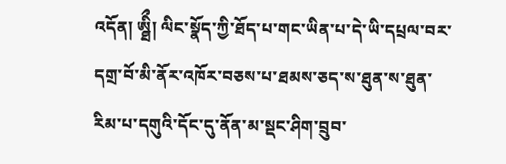འདོན། ཨྠིྀ། ལིང་སྣོད་ཀྱི་ཐོད་པ་གང་ཡིན་པ་དེ་ཡི་དཔྲལ་བར་དགྲ་བོ་མི་ནོར་འཁོར་བཅས་པ་ཐམས་ཅད་ས་ཐུན་ས་ཐུན་རིམ་པ་དགུའི་དོང་དུ་ནོན་མ་སྡང་ཤིག་བྲུབ་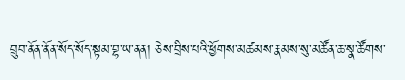བྲུབ་ནོན་ནོན་སོད་སོད་སྟམ་བྷ་ཡ་ནན། ཅེས་བྲིས་པའི་ཕྱོགས་མཚམས་རྣམས་སུ་མཚོན་ཆ་སྣ་ཚོགས་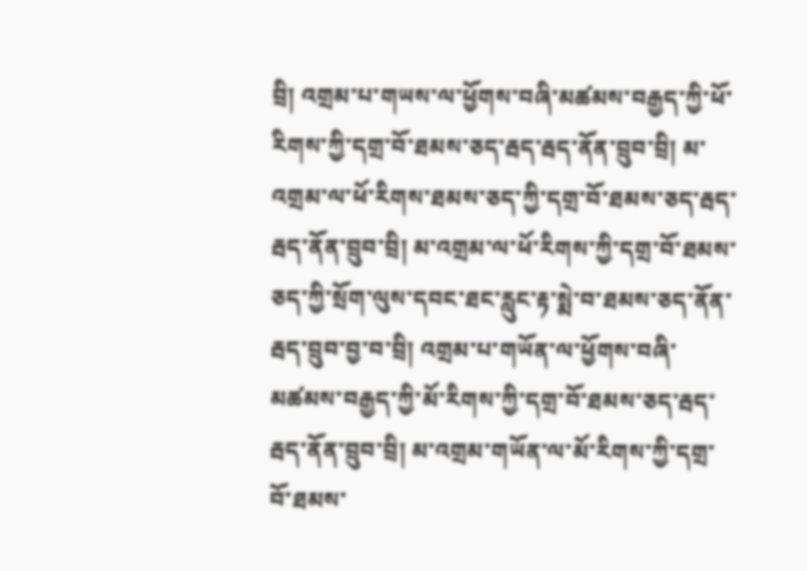བྲི། འགྲམ་པ་གཡས་ལ་ཕྱོགས་བཞི་མཚམས་བརྒྱད་ཀྱི་ཕོ་རིགས་ཀྱི་དགྲ་བོ་ཐམས་ཅད་རྦད་རྦད་ནོན་བྲུབ་བྲི། མ་འགྲམ་ལ་ཕོ་རིགས་ཐམས་ཅད་ཀྱི་དགྲ་བོ་ཐམས་ཅད་རྦད་རྦད་ནོན་བྲུབ་བྲི། མ་འགྲམ་ལ་ཕོ་རིགས་ཀྱི་དགྲ་བོ་ཐམས་ཅད་ཀྱི་སྲོག་ལུས་དབང་ཐང་རླུང་རྟ་སྨེ་བ་ཐམས་ཅད་ནོན་རྦད་བྲུབ་བྱ་བ་བྲི། འགྲམ་པ་གཡོན་ལ་ཕྱོགས་བཞི་མཚམས་བརྒྱད་ཀྱི་མོ་རིགས་ཀྱི་དགྲ་བོ་ཐམས་ཅད་རྦད་རྦད་ནོན་བྲུབ་བྲི། མ་འགྲམ་གཡོན་ལ་མོ་རིགས་ཀྱི་དགྲ་བོ་ཐམས་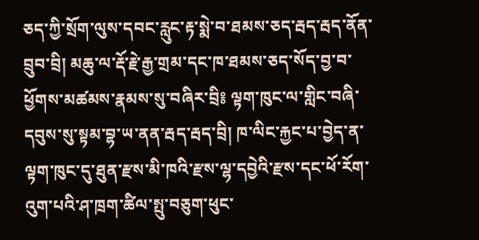ཅད་ཀྱི་སྲོག་ལུས་དབང་རླུང་རྟ་སྨེ་བ་ཐམས་ཅད་རྦད་རྦད་ནོན་བྲུབ་བྲི། མཆུ་ལ་རྡོ་རྗེ་རྒྱ་གྲམ་དང་ཁ་ཐམས་ཅད་སོད་བྱ་བ་ཕྱོགས་མཚམས་རྣམས་སུ་བཞིར་བྲི༔ ལྟག་ཁུང་ལ་གླིང་བཞི་དབུས་སུ་སྟམ་བྷ་ཡ་ནན་རྦད་རྦད་བྲི། ཁ་ལིང་རྐྱང་པ་བྱེད་ན་ལྟག་ཁུང་དུ་ཐུན་རྫས་མི་ཁའི་རྫས་ལྷ་དབྱེའི་རྫས་དང་ཕོ་རོག་འུག་པའི་ཤ་ཁྲག་ཚིལ་སྤུ་བཅུག་ཕུང་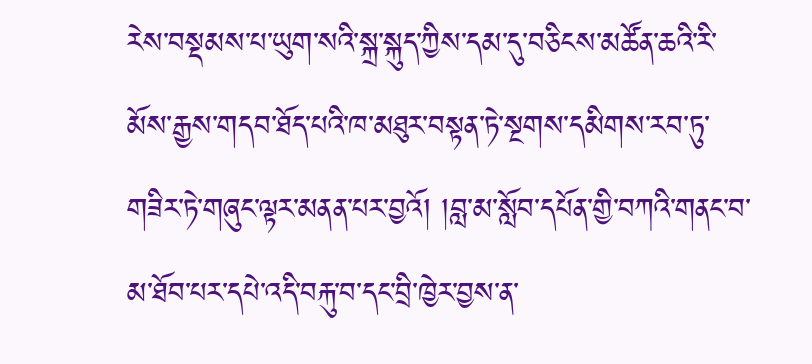རེས་བསྡམས་པ་ཡུག་སའི་སྐྲ་སྐུད་ཀྱིས་དམ་དུ་བཅིངས་མཚོན་ཆའི་རི་མོས་རྒྱས་གདབ་ཐོད་པའི་ཁ་མཐུར་བསྟན་ཏེ་སྔགས་དམིགས་རབ་ཏུ་གཟིར་ཏེ་གཞུང་ལྟར་མནན་པར་བྱའོ། །བླ་མ་སློབ་དཔོན་གྱི་བཀའི་གནང་བ་མ་ཐོབ་པར་དཔེ་འདི་བརྐུ་བ་དང་བྲི་ཁྱེར་བྱས་ན་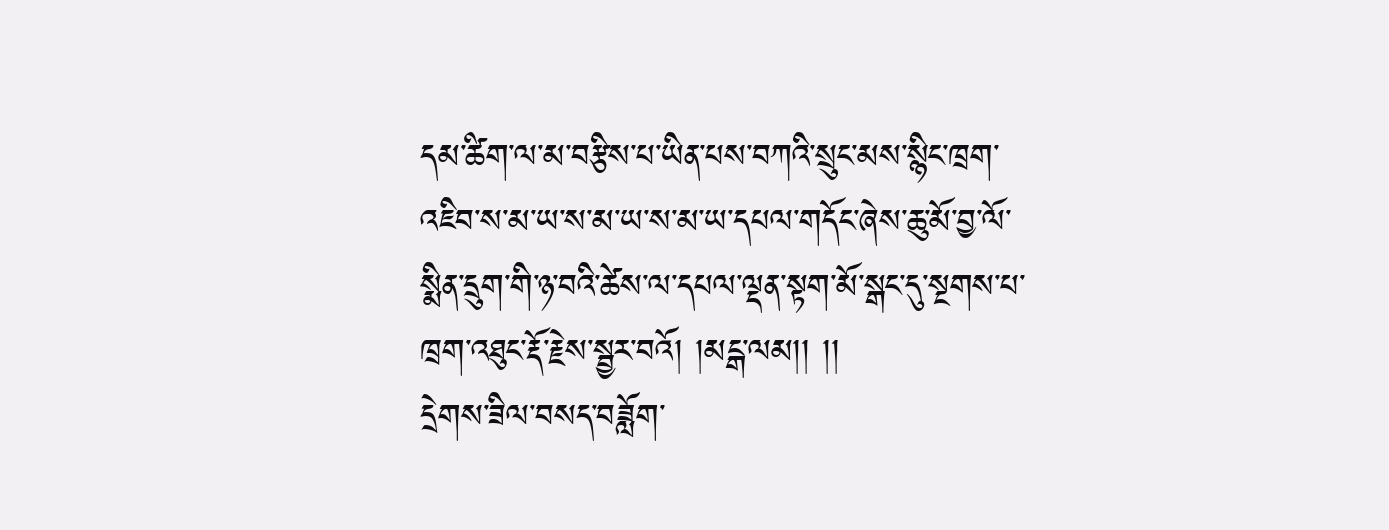དམ་ཚིག་ལ་མ་བརྩིས་པ་ཡིན་པས་བཀའི་སྲུང་མས་སྙིང་ཁྲག་འཇིབ་ས་མ་ཡ་ས་མ་ཡ་ས་མ་ཡ་དཔལ་གདོང་ཞེས་ཆུ་མོ་བྱ་ལོ་སྨིན་དྲུག་གི་ཉ་བའི་ཚེས་ལ་དཔལ་ལྡན་སྟག་མོ་སྒང་དུ་སྔགས་པ་ཁྲག་འཐུང་རྡོ་རྗེས་སྦྱར་བའོ། །མངྒ་ལམ།། །།
དྲེགས་ཟིལ་བསད་བཟློག་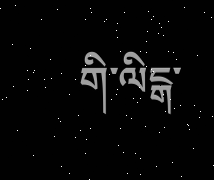གི་ལིངྒ་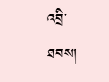འབྲི་ཐབས།